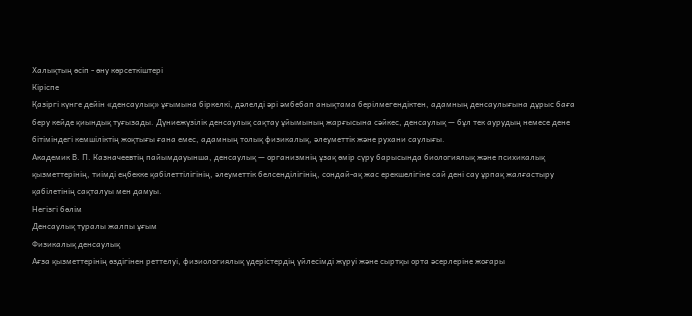Халықтың өсіп - өну көрсеткіштері
Кіріспе
Қазіргі күнге дейін «денсаулық» ұғымына біркелкі, дәлелді әрі әмбебап анықтама берілмегендіктен, адамның денсаулығына дұрыс баға беру кейде қиындық туғызады. Дүниежүзілік денсаулық сақтау ұйымының жарғысына сәйкес, денсаулық — бұл тек аурудың немесе дене бітіміндегі кемшіліктің жоқтығы ғана емес, адамның толық физикалық, әлеуметтік және рухани саулығы.
Академик В. П. Казначеевтің пайымдауынша, денсаулық — организмнің ұзақ өмір сүру барысында биологиялық және психикалық қызметтерінің, тиімді еңбекке қабілеттілігінің, әлеуметтік белсенділігінің, сондай-ақ жас ерекшелігіне сай дені сау ұрпақ жалғастыру қабілетінің сақталуы мен дамуы.
Негізгі бөлім
Денсаулық туралы жалпы ұғым
Физикалық денсаулық
Ағза қызметтерінің өздігінен реттелуі, физиологиялық үдерістердің үйлесімді жүруі және сыртқы орта әсерлеріне жоғары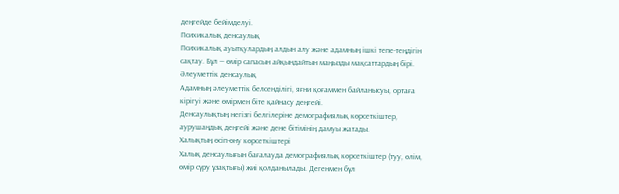деңгейде бейімделуі.
Психикалық денсаулық
Психикалық ауытқулардың алдын алу және адамның ішкі тепе-теңдігін сақтау. Бұл — өмір сапасын айқындайтын маңызды мақсаттардың бірі.
Әлеуметтік денсаулық
Адамның әлеуметтік белсенділігі, яғни қоғаммен байланысуы, ортаға кірігуі және өмірмен біте қайнасу деңгейі.
Денсаулықтың негізгі белгілеріне демографиялық көрсеткіштер, аурушаңдық деңгейі және дене бітімінің дамуы жатады.
Халықтың өсіп-өну көрсеткіштері
Халық денсаулығын бағалауда демографиялық көрсеткіштер (туу, өлім, өмір сүру ұзақтығы) жиі қолданылады. Дегенмен бұл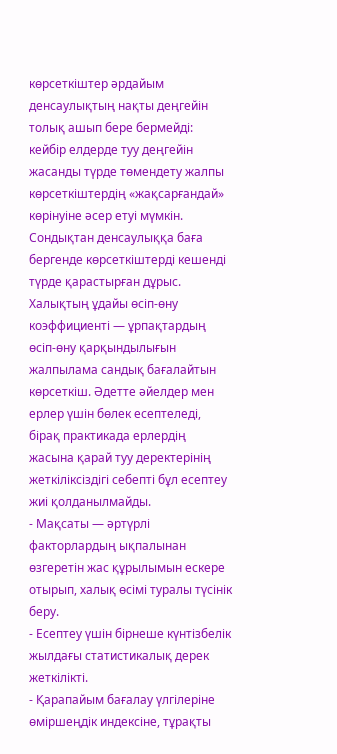көрсеткіштер әрдайым денсаулықтың нақты деңгейін толық ашып бере бермейді: кейбір елдерде туу деңгейін жасанды түрде төмендету жалпы көрсеткіштердің «жақсарғандай» көрінуіне әсер етуі мүмкін. Сондықтан денсаулыққа баға бергенде көрсеткіштерді кешенді түрде қарастырған дұрыс.
Халықтың ұдайы өсіп-өну коэффициенті — ұрпақтардың өсіп-өну қарқындылығын жалпылама сандық бағалайтын көрсеткіш. Әдетте әйелдер мен ерлер үшін бөлек есептеледі, бірақ практикада ерлердің жасына қарай туу деректерінің жеткіліксіздігі себепті бұл есептеу жиі қолданылмайды.
- Мақсаты — әртүрлі факторлардың ықпалынан өзгеретін жас құрылымын ескере отырып, халық өсімі туралы түсінік беру.
- Есептеу үшін бірнеше күнтізбелік жылдағы статистикалық дерек жеткілікті.
- Қарапайым бағалау үлгілеріне өміршеңдік индексіне, тұрақты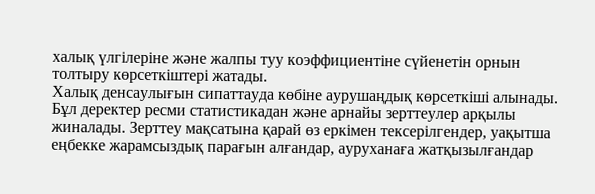халық үлгілеріне және жалпы туу коэффициентіне сүйенетін орнын толтыру көрсеткіштері жатады.
Халық денсаулығын сипаттауда көбіне аурушаңдық көрсеткіші алынады. Бұл деректер ресми статистикадан және арнайы зерттеулер арқылы жиналады. Зерттеу мақсатына қарай өз еркімен тексерілгендер, уақытша еңбекке жарамсыздық парағын алғандар, ауруханаға жатқызылғандар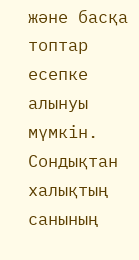және басқа топтар есепке алынуы мүмкін.
Сондықтан халықтың санының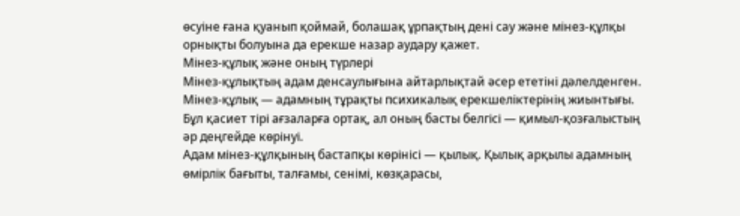өсуіне ғана қуанып қоймай, болашақ ұрпақтың дені сау және мінез-құлқы орнықты болуына да ерекше назар аудару қажет.
Мінез-құлық және оның түрлері
Мінез-құлықтың адам денсаулығына айтарлықтай әсер ететіні дәлелденген. Мінез-құлық — адамның тұрақты психикалық ерекшеліктерінің жиынтығы. Бұл қасиет тірі ағзаларға ортақ, ал оның басты белгісі — қимыл-қозғалыстың әр деңгейде көрінуі.
Адам мінез-құлқының бастапқы көрінісі — қылық. Қылық арқылы адамның өмірлік бағыты, талғамы, сенімі, көзқарасы,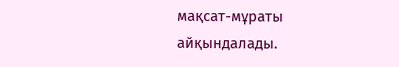мақсат-мұраты айқындалады.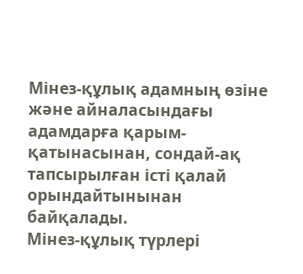Мінез-құлық адамның өзіне және айналасындағы адамдарға қарым-қатынасынан, сондай-ақ тапсырылған істі қалай орындайтынынан байқалады.
Мінез-құлық түрлері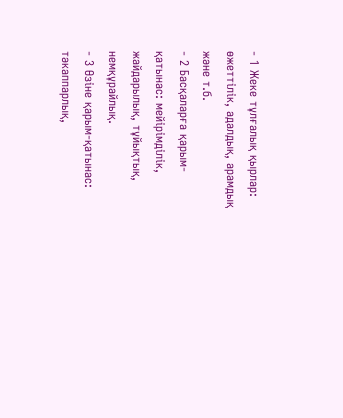- 1 Жеке тұлғалық қырлар: өжеттілік, адалдық, арамдық және т.б.
- 2 Басқаларға қарым-қатынас: мейірімділік, жайдарылық, тұйықтық, немқұрайлық.
- 3 Өзіне қарым-қатынас: тәкаппарлық,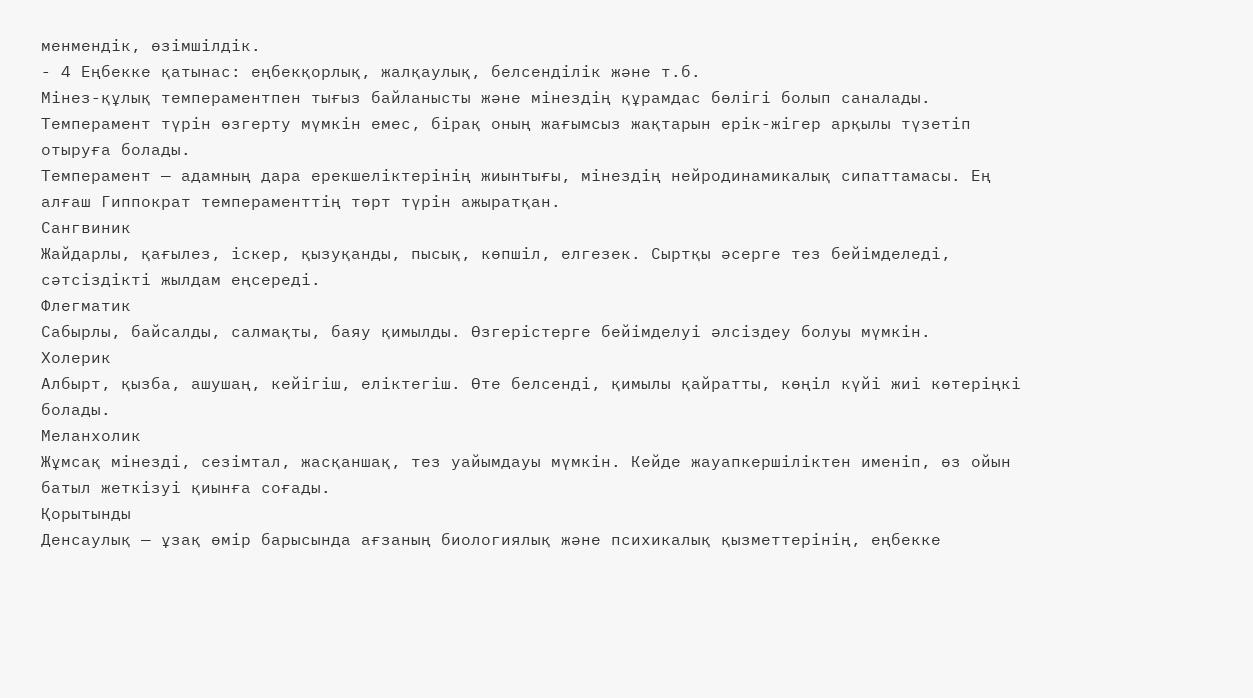менмендік, өзімшілдік.
- 4 Еңбекке қатынас: еңбекқорлық, жалқаулық, белсенділік және т.б.
Мінез-құлық темпераментпен тығыз байланысты және мінездің құрамдас бөлігі болып саналады. Темперамент түрін өзгерту мүмкін емес, бірақ оның жағымсыз жақтарын ерік-жігер арқылы түзетіп отыруға болады.
Темперамент — адамның дара ерекшеліктерінің жиынтығы, мінездің нейродинамикалық сипаттамасы. Ең алғаш Гиппократ темпераменттің төрт түрін ажыратқан.
Сангвиник
Жайдарлы, қағылез, іскер, қызуқанды, пысық, көпшіл, елгезек. Сыртқы әсерге тез бейімделеді, сәтсіздікті жылдам еңсереді.
Флегматик
Сабырлы, байсалды, салмақты, баяу қимылды. Өзгерістерге бейімделуі әлсіздеу болуы мүмкін.
Холерик
Албырт, қызба, ашушаң, кейігіш, еліктегіш. Өте белсенді, қимылы қайратты, көңіл күйі жиі көтеріңкі болады.
Меланхолик
Жұмсақ мінезді, сезімтал, жасқаншақ, тез уайымдауы мүмкін. Кейде жауапкершіліктен именіп, өз ойын батыл жеткізуі қиынға соғады.
Қорытынды
Денсаулық — ұзақ өмір барысында ағзаның биологиялық және психикалық қызметтерінің, еңбекке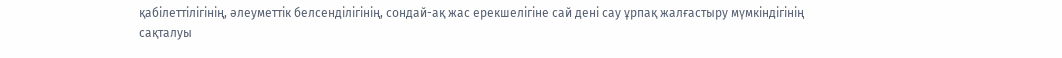қабілеттілігінің, әлеуметтік белсенділігінің, сондай-ақ жас ерекшелігіне сай дені сау ұрпақ жалғастыру мүмкіндігінің сақталуы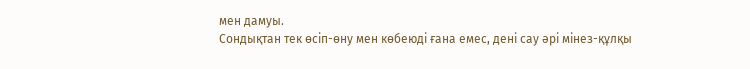мен дамуы.
Сондықтан тек өсіп-өну мен көбеюді ғана емес, дені сау әрі мінез-құлқы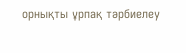орнықты ұрпақ тәрбиелеу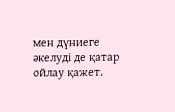мен дүниеге әкелуді де қатар ойлау қажет.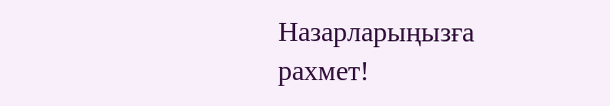Назарларыңызға рахмет!